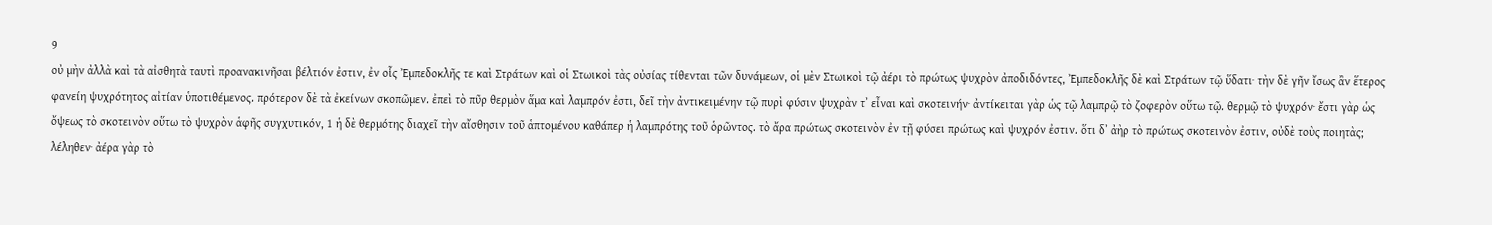9
οὐ μὴν ἀλλὰ καὶ τὰ αἰσθητὰ ταυτὶ προανακινῆσαι βέλτιόν ἐστιν, ἐν οἷς Ἐμπεδοκλῆς τε καὶ Στράτων καὶ οἱ Στωικοὶ τὰς οὐσίας τίθενται τῶν δυνάμεων, οἱ μὲν Στωικοὶ τῷ ἀέρι τὸ πρώτως ψυχρὸν ἀποδιδόντες, Ἐμπεδοκλῆς δὲ καὶ Στράτων τῷ ὕδατι· τὴν δὲ γῆν ἴσως ἂν ἕτερος φανείη ψυχρότητος αἰτίαν ὑποτιθέμενος. πρότερον δὲ τὰ ἐκείνων σκοπῶμεν. ἐπεὶ τὸ πῦρ θερμὸν ἅμα καὶ λαμπρόν ἐστι, δεῖ τὴν ἀντικειμένην τῷ πυρὶ φύσιν ψυχρὰν τʼ εἶναι καὶ σκοτεινήν· ἀντίκειται γὰρ ὡς τῷ λαμπρῷ τὸ ζοφερὸν οὕτω τῷ. θερμῷ τὸ ψυχρόν· ἔστι γὰρ ὡς ὄψεως τὸ σκοτεινὸν οὕτω τὸ ψυχρὸν ἁφῆς συγχυτικόν, 1 ἡ δὲ θερμότης διαχεῖ τὴν αἴσθησιν τοῦ ἁπτομένου καθάπερ ἡ λαμπρότης τοῦ ὁρῶντος. τὸ ἄρα πρώτως σκοτεινὸν ἐν τῇ φύσει πρώτως καὶ ψυχρόν ἐστιν. ὅτι δʼ ἀὴρ τὸ πρώτως σκοτεινὸν ἐστιν, οὐδὲ τοὺς ποιητὰς; λέληθεν· ἀέρα γὰρ τὸ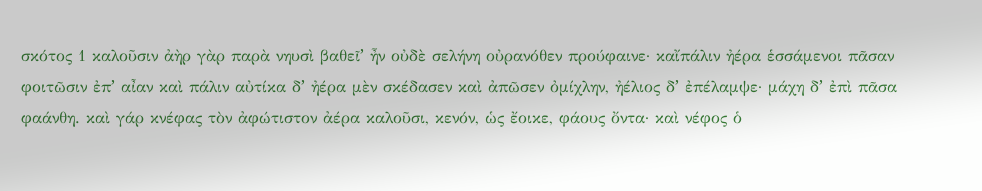σκότος 1 καλοῦσιν ἀὴρ γὰρ παρὰ νηυσὶ βαθεῖʼ ἦν οὐδὲ σελήνη οὐρανόθεν προύφαινε· καἴπάλιν ἠέρα ἑσσάμενοι πᾶσαν φοιτῶσιν ἐπʼ αἶαν καὶ πάλιν αὐτίκα δʼ ἠέρα μὲν σκέδασεν καὶ ἀπῶσεν ὀμίχλην, ἠέλιος δʼ ἐπέλαμψε· μάχη δʼ ἐπὶ πᾶσα φαάνθη. καὶ γάρ κνέφας τὸν ἀφώτιστον ἀέρα καλοῦσι, κενόν, ὡς ἔοικε, φάους ὄντα· καὶ νέφος ὁ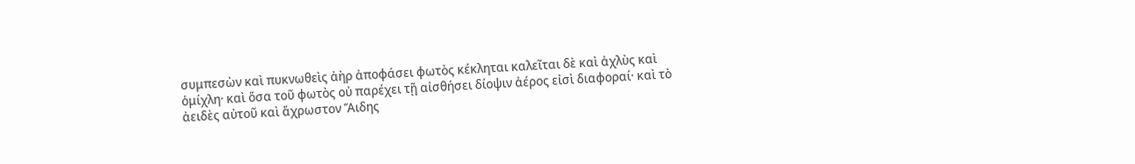συμπεσὼν καὶ πυκνωθεὶς ἀὴρ ἀποφάσει φωτὸς κέκληται καλεῖται δὲ καὶ ἀχλὺς καὶ ὁμίχλη· καὶ ὅσα τοῦ φωτὸς οὐ παρέχει τῇ αἰσθήσει δίοψιν ἀέρος εἰσὶ διαφοραί· καὶ τὸ ἀειδὲς αὐτοῦ καὶ ἄχρωστον Ἅιδης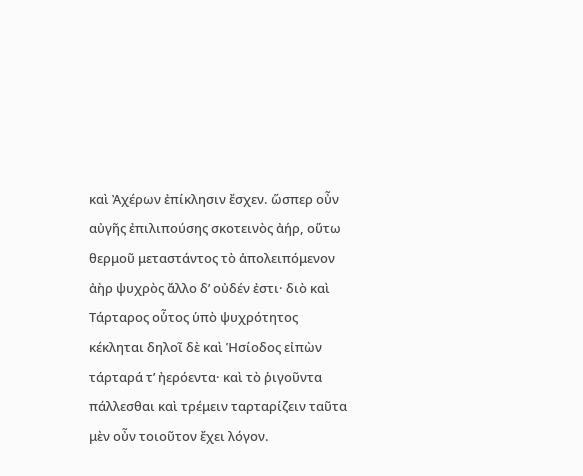καὶ Ἀχέρων ἐπίκλησιν ἔσχεν. ὥσπερ οὖν αὐγῆς ἐπιλιπούσης σκοτεινὸς ἀήρ, οὕτω θερμοῦ μεταστάντος τὸ ἀπολειπόμενον ἀὴρ ψυχρὸς ἄλλο δʼ οὐδέν ἐστι· διὸ καὶ Τάρταρος οὗτος ὑπὸ ψυχρότητος κέκληται δηλοῖ δὲ καὶ Ἡσίοδος εἰπὼν τάρταρά τʼ ἠερόεντα· καὶ τὸ ῥιγοῦντα πάλλεσθαι καὶ τρέμειν ταρταρίζειν ταῦτα μὲν οὖν τοιοῦτον ἔχει λόγον.